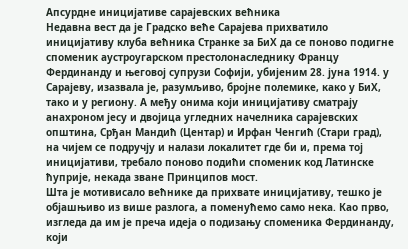Апсурдне иницијативе сарајевских већника
Недавна вест да је Градско веће Сарајева прихватило иницијативу клуба већника Странке за БиХ да се поново подигне споменик аустроугарском престолонаследнику Францу Фердинанду и његовој супрузи Софији, убијеним 28. јуна 1914. у Сарајеву, изазвала је, разумљиво, бројне полемике, како у БиХ, тако и у региону. А међу онима који иницијативу сматрају анахроном јесу и двојица угледних начелника сарајевских општина, Срђан Мандић (Центар) и Ирфан Ченгић (Стари град), на чијем се подручју и налази локалитет где би и, према тој иницијативи, требало поново подићи споменик код Латинске ћуприје, некада зване Принципов мост.
Шта је мотивисало већнике да прихвате иницијативу, тешко је објашњиво из више разлога, а поменућемо само нека. Као прво, изгледа да им је преча идеја о подизању споменика Фердинанду, који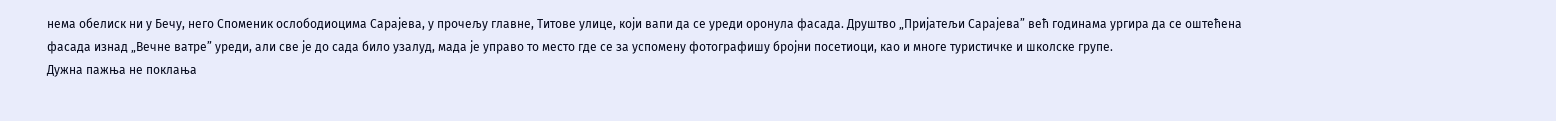нема обелиск ни у Бечу, него Споменик ослободиоцима Сарајева, у прочељу главне, Титове улице, који вапи да се уреди оронула фасада. Друштво „Пријатељи Сарајева” већ годинама ургира да се оштећена фасада изнад „Вечне ватре” уреди, али све је до сада било узалуд, мада је управо то место где се за успомену фотографишу бројни посетиоци, као и многе туристичке и школске групе.
Дужна пажња не поклања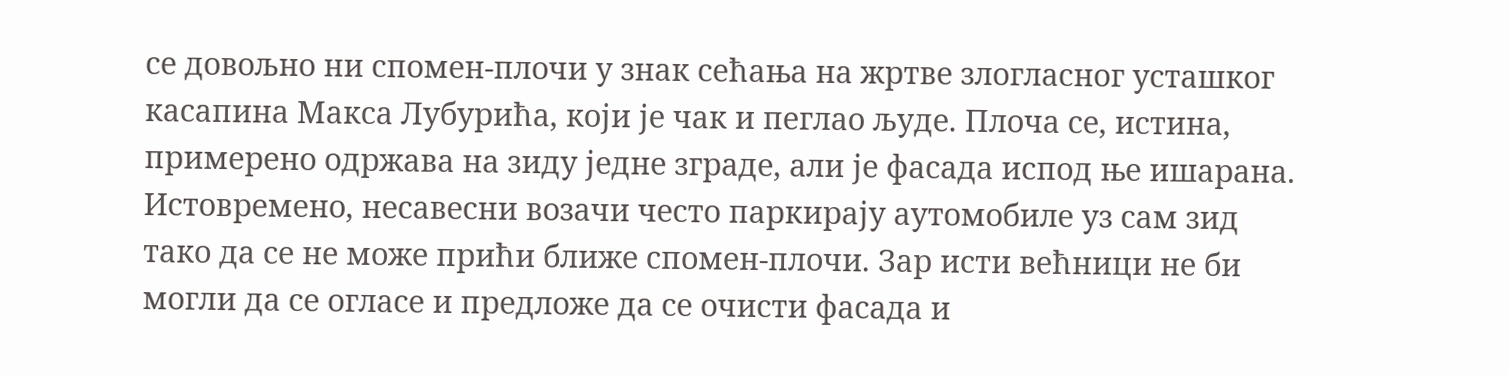се довољно ни спомен-плочи у знак сећања на жртве злогласног усташког касапина Макса Лубурића, који је чак и пеглао људе. Плоча се, истина, примерено одржава на зиду једне зграде, али је фасада испод ње ишарана. Истовремено, несавесни возачи често паркирају аутомобиле уз сам зид тако да се не може прићи ближе спомен-плочи. Зар исти већници не би могли да се огласе и предложе да се очисти фасада и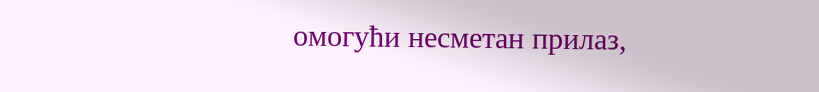омогући несметан прилаз,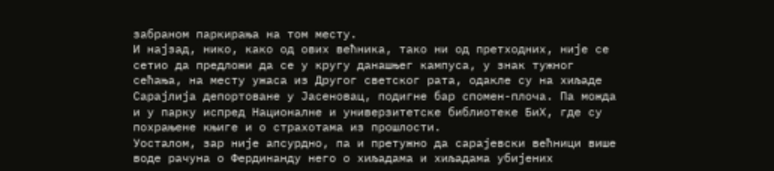забраном паркирања на том месту.
И најзад, нико, како од ових већника, тако ни од претходних, није се сетио да предложи да се у кругу данашњег кампуса, у знак тужног сећања, на месту ужаса из Другог светског рата, одакле су на хиљаде Сарајлија депортоване у Јасеновац, подигне бар спомен-плоча. Па можда и у парку испред Националне и универзитетске библиотеке БиХ, где су похрањене књиге и о страхотама из прошлости.
Уосталом, зар није апсурдно, па и претужно да сарајевски већници више воде рачуна о Фердинанду него о хиљадама и хиљадама убијених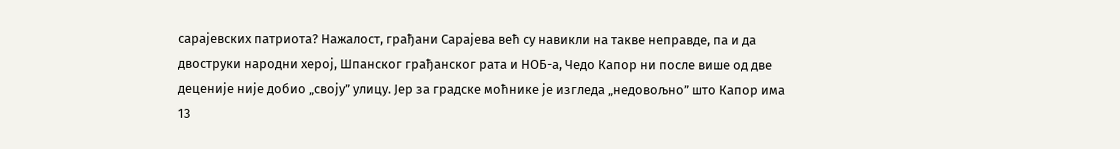сарајевских патриота? Нажалост, грађани Сарајева већ су навикли на такве неправде, па и да двоструки народни херој, Шпанског грађанског рата и НОБ-а, Чедо Капор ни после више од две деценије није добио „своју” улицу. Јер за градске моћнике је изгледа „недовољно” што Капор има 13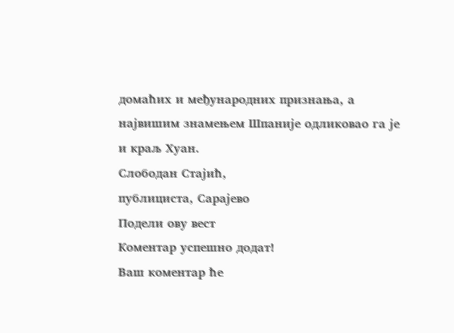домаћих и међународних признања, а највишим знамењем Шпаније одликовао га је и краљ Хуан.
Слободан Стајић,
публициста, Сарајево
Подели ову вест
Комeнтар успeшно додат!
Ваш комeнтар ћe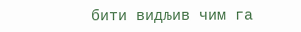бити видљив чим га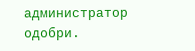администратор одобри.